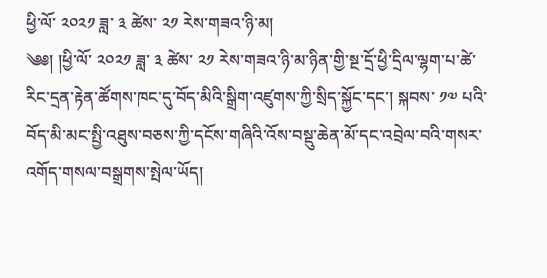ཕྱི་ལོ་ ༢༠༢༡ ཟླ་ ༣ ཚེས་ ༢༡ རེས་གཟའ་ཉི་མ།
༄༅། །ཕྱི་ལོ་ ༢༠༢༡ ཟླ་ ༣ ཚེས་ ༢༡ རེས་གཟའ་ཉི་མ་ཉིན་གྱི་སྔ་དྲོ་ཕྱི་དྲིལ་ལྷག་པ་ཚེ་རིང་དྲན་རྟེན་ཚོགས་ཁང་དུ་བོད་མིའི་སྒྲིག་འཛུགས་ཀྱི་སྲིད་སྐྱོང་དང་། སྐབས་ ༡༧ པའི་བོད་མི་མང་སྤྱི་འཐུས་བཅས་ཀྱི་དངོས་གཞིའི་འོས་བསྡུ་ཆེན་མོ་དང་འབྲེལ་བའི་གསར་འགོད་གསལ་བསྒྲགས་སྤེལ་ཡོད།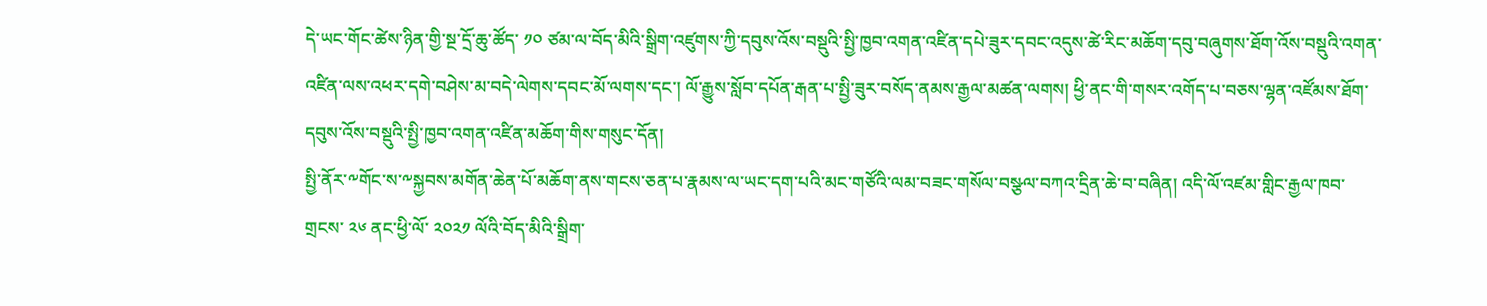དེ་ཡང་གོང་ཚེས་ཉིན་གྱི་སྔ་དྲོ་ཆུ་ཚོད་ ༡༠ ཙམ་ལ་བོད་མིའི་སྒྲིག་འཛུགས་ཀྱི་དབུས་འོས་བསྡུའི་སྤྱི་ཁྱབ་འགན་འཛིན་དཔེ་ཟུར་དབང་འདུས་ཚེ་རིང་མཆོག་དབུ་བཞུགས་ཐོག་འོས་བསྡུའི་འགན་འཛིན་ལས་འཕར་དགེ་བཤེས་མ་བདེ་ལེགས་དབང་མོ་ལགས་དང་། ལོ་རྒྱུས་སློབ་དཔོན་རྒན་པ་སྤྱི་ཟུར་བསོད་ནམས་རྒྱལ་མཚན་ལགས། ཕྱི་ནང་གི་གསར་འགོད་པ་བཅས་ལྷན་འཛོམས་ཐོག་དབུས་འོས་བསྡུའི་སྤྱི་ཁྱབ་འགན་འཛིན་མཆོག་གིས་གསུང་དོན།
སྤྱི་ནོར་༸གོང་ས་༸སྐྱབས་མགོན་ཆེན་པོ་མཆོག་ནས་གངས་ཅན་པ་རྣམས་ལ་ཡང་དག་པའི་མང་གཙོའི་ལམ་བཟང་གསོལ་བསྩལ་བཀའ་དྲིན་ཆེ་བ་བཞིན། འདི་ལོ་འཛམ་གླིང་རྒྱལ་ཁབ་གྲངས་ ༢༦ ནང་ཕྱི་ལོ་ ༢༠༢༡ ལོའི་བོད་མིའི་སྒྲིག་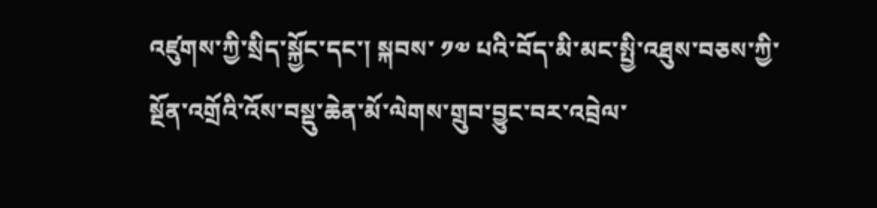འཛུགས་ཀྱི་སྲིད་སྐྱོང་དང་། སྐབས་ ༡༧ པའི་བོད་མི་མང་སྤྱི་འཐུས་བཅས་ཀྱི་སྔོན་འགྲོའི་འོས་བསྡུ་ཆེན་མོ་ལེགས་གྲུབ་བྱུང་བར་འབྲེལ་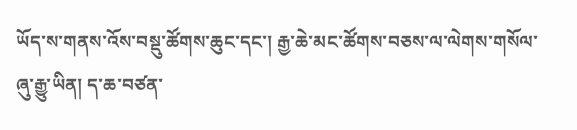ཡོད་ས་གནས་འོས་བསྡུ་ཚོགས་ཆུང་དང་། རྒྱ་ཆེ་མང་ཚོགས་བཅས་ལ་ལེགས་གསོལ་ཞུ་རྒྱུ་ཡིན། ད་ཆ་བཙན་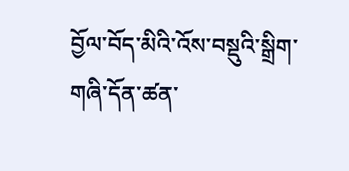བྱོལ་བོད་མིའི་འོས་བསྡུའི་སྒྲིག་གཞི་དོན་ཚན་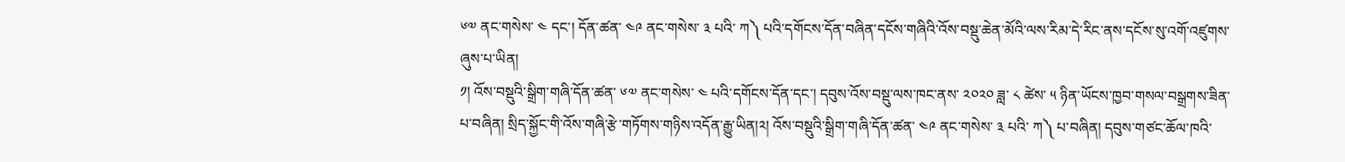༦༧ ནང་གསེས་ ༤ དང་། དོན་ཚན་ ༤༩ ནང་གསེས་ ༣ པའི་ ཀ༽ པའི་དགོངས་དོན་བཞིན་དངོས་གཞིའི་འོས་བསྡུ་ཆེན་མོའི་ལས་རིམ་དེ་རིང་ནས་དངོས་སུ་འགོ་འཛུགས་ཞུས་པ་ཡིན།
༡། འོས་བསྡུའི་སྒྲིག་གཞི་དོན་ཚན་ ༦༧ ནང་གསེས་ ༤ པའི་དགོངས་དོན་དང་། དབུས་འོས་བསྡུ་ལས་ཁང་ནས་ ༢༠༢༠ ཟླ་ ༨ ཚེས་ ༥ ཉིན་ཡོངས་ཁྱབ་གསལ་བསྒྲགས་ཟིན་པ་བཞིན། སྲིད་སྐྱོང་གི་འོས་གཞི་རྩེ་གཏོགས་གཉིས་འདོན་རྒྱུ་ཡིན།༢། འོས་བསྡུའི་སྒྲིག་གཞི་དོན་ཚན་ ༤༩ ནང་གསེས་ ༣ པའི་ ཀ༽ པ་བཞིན། དབུས་གཙང་ཆོལ་ཁའི་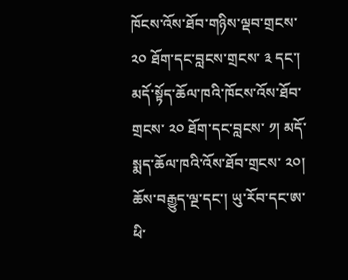ཁོངས་འོས་ཐོབ་གཉིས་ལྡབ་གྲངས་ ༢༠ ཐོག་དང་བླངས་གྲངས་ ༣ དང་། མདོ་སྟོད་ཆོལ་ཁའི་ཁོངས་འོས་ཐོབ་གྲངས་ ༢༠ ཐོག་དང་བླངས་ ༡། མདོ་སྨད་ཆོལ་ཁའི་འོས་ཐོབ་གྲངས་ ༢༠། ཆོས་བརྒྱུད་ལྔ་དང་། ཡུ་རོབ་དང་ཨ་ཕི་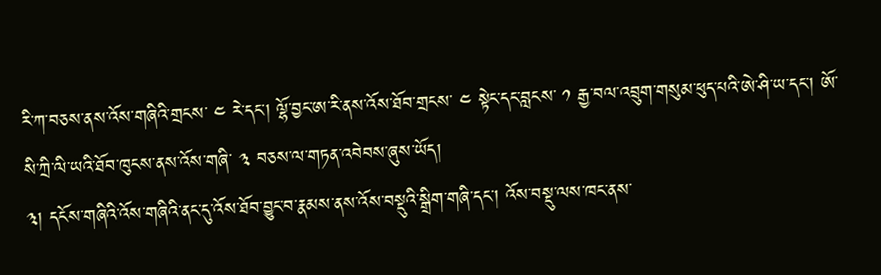རི་ཀ་བཅས་ནས་འོས་གཞིའི་གྲངས་ ༤ རེ་དང་། ལྷོ་བྱང་ཨ་རི་ནས་འོས་ཐོབ་གྲངས་ ༤ སྟེང་དང་བླངས་ ༡ རྒྱ་བལ་འབྲུག་གསུམ་ཕུད་པའི་ཨེ་ཤི་ཡ་དང་། ཨོ་སི་ཀྲི་ལི་ཡའི་ཐོབ་ཁུངས་ནས་འོས་གཞི་ ༣ བཅས་ལ་གཏན་འབེབས་ཞུས་ཡོད།
༣། དངོས་གཞིའི་འོས་གཞིའི་ནང་དུ་འོས་ཐོབ་བྱུང་བ་རྣམས་ནས་འོས་བསྡུའི་སྒྲིག་གཞི་དང་། འོས་བསྡུ་ལས་ཁང་ནས་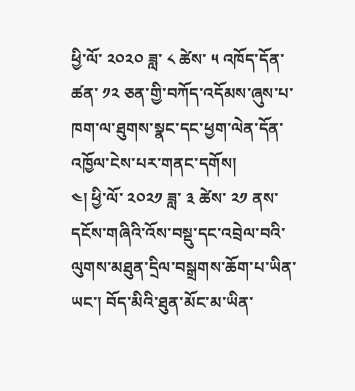ཕྱི་ལོ་ ༢༠༢༠ ཟླ་ ༨ ཚེས་ ༥ འཁོད་དོན་ཚན་ ༡༢ ཅན་གྱི་བཀོད་འདོམས་ཞུས་པ་ཁག་ལ་ཐུགས་སྣང་དང་ཕྱག་ལེན་དོན་འཁྱོལ་ངེས་པར་གནང་དགོས།
༤། ཕྱི་ལོ་ ༢༠༢༡ ཟླ་ ༣ ཚེས་ ༢༡ ནས་དངོས་གཞིའི་འོས་བསྡུ་དང་འབྲེལ་བའི་ལུགས་མཐུན་དྲིལ་བསྒྲགས་ཆོག་པ་ཡིན་ཡང་། བོད་མིའི་ཐུན་མོང་མ་ཡིན་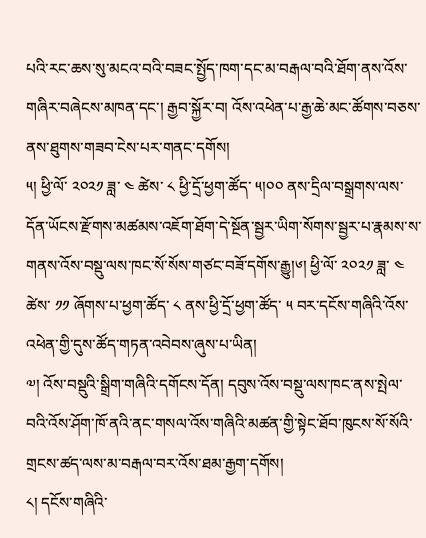པའི་རང་ཆས་སུ་མངའ་བའི་བཟང་སྤྱོད་ཁག་དང་མ་བརྒལ་བའི་ཐོག་ནས་འོས་གཞིར་བཞེངས་མཁན་དང་། རྒྱབ་སྐྱོར་བ། འོས་འཕེན་པ་རྒྱ་ཆེ་མང་ཚོགས་བཅས་ནས་ཐུགས་གཟབ་ངེས་པར་གནང་དགོས།
༥། ཕྱི་ལོ་ ༢༠༢༡ ཟླ་ ༤ ཚེས་ ༨ ཕྱི་དྲོ་ཕྱག་ཚོད་ ༥།༠༠ ནས་དྲིལ་བསྒྲགས་ལས་དོན་ཡོངས་རྫོགས་མཚམས་འཇོག་ཐོག་དེ་སྔོན་སྦྱར་ཡིག་སོགས་སྦྱར་པ་རྣམས་ས་གནས་འོས་བསྡུ་ལས་ཁང་སོ་སོས་གཙང་བཟོ་དགོས་རྒྱུ།༦། ཕྱི་ལོ་ ༢༠༢༡ ཟླ་ ༤ ཚེས་ ༡༡ ཞོགས་པ་ཕྱག་ཚོད་ ༨ ནས་ཕྱི་དྲོ་ཕྱག་ཚོད་ ༥ བར་དངོས་གཞིའི་འོས་འཕེན་གྱི་དུས་ཚོད་གཏན་འབེབས་ཞུས་པ་ཡིན།
༧། འོས་བསྡུའི་སྒྲིག་གཞིའི་དགོངས་དོན། དབུས་འོས་བསྡུ་ལས་ཁང་ནས་སྤེལ་བའི་འོས་ཤོག་ཁོ་ནའི་ནང་གསལ་འོས་གཞིའི་མཚན་གྱི་སྟེང་ཐོབ་ཁུངས་སོ་སོའི་གྲངས་ཚད་ལས་མ་བརྒལ་བར་འོས་ཐམ་རྒྱག་དགོས།
༨། དངོས་གཞིའི་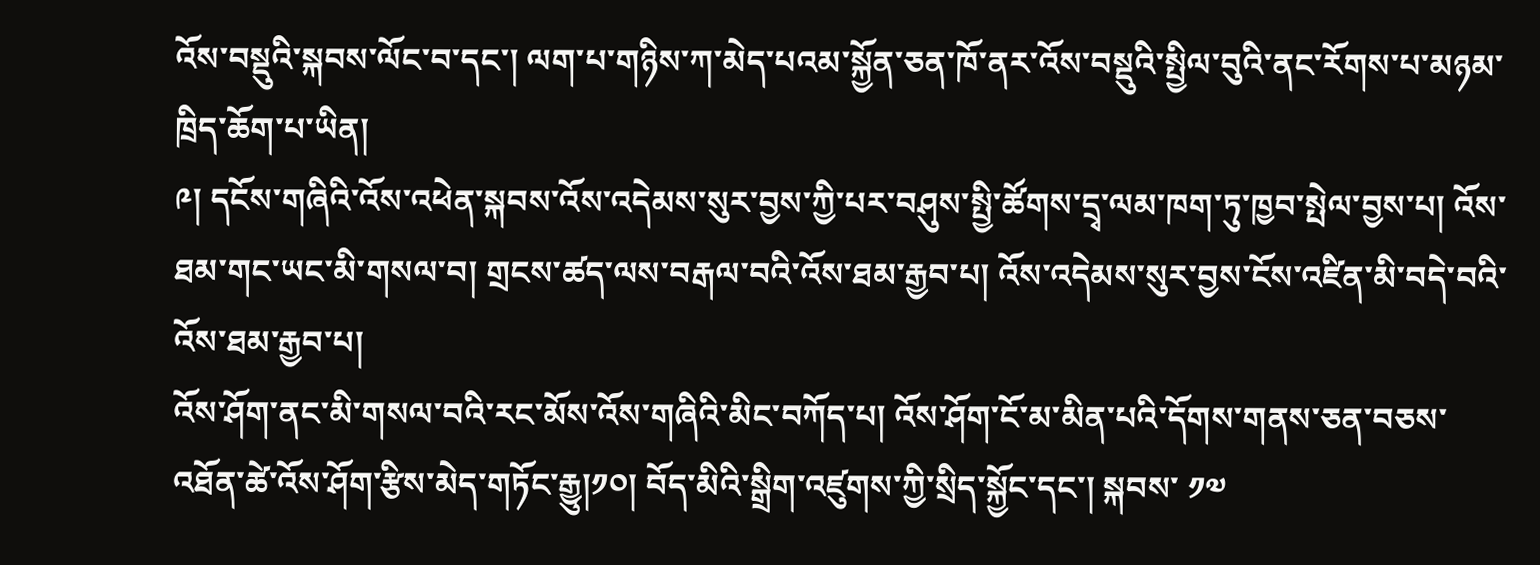འོས་བསྡུའི་སྐབས་ལོང་བ་དང་། ལག་པ་གཉིས་ཀ་མེད་པའམ་སྐྱོན་ཅན་ཁོ་ནར་འོས་བསྡུའི་སྤྱིལ་བུའི་ནང་རོགས་པ་མཉམ་ཁྲིད་ཆོག་པ་ཡིན།
༩། དངོས་གཞིའི་འོས་འཕེན་སྐབས་འོས་འདེམས་སུར་བྱས་ཀྱི་པར་བཤུས་སྤྱི་ཚོགས་དྲྭ་ལམ་ཁག་ཏུ་ཁྱབ་སྤེལ་བྱས་པ། འོས་ཐམ་གང་ཡང་མི་གསལ་བ། གྲངས་ཚད་ལས་བརྒལ་བའི་འོས་ཐམ་རྒྱབ་པ། འོས་འདེམས་སུར་བྱས་ངོས་འཛིན་མི་བདེ་བའི་འོས་ཐམ་རྒྱབ་པ།
འོས་ཤོག་ནང་མི་གསལ་བའི་རང་མོས་འོས་གཞིའི་མིང་བཀོད་པ། འོས་ཤོག་ངོ་མ་མིན་པའི་དོགས་གནས་ཅན་བཅས་འཐོན་ཚེ་འོས་ཤོག་རྩིས་མེད་གཏོང་རྒྱུ།༡༠། བོད་མིའི་སྒྲིག་འཛུགས་ཀྱི་སྲིད་སྐྱོང་དང་། སྐབས་ ༡༧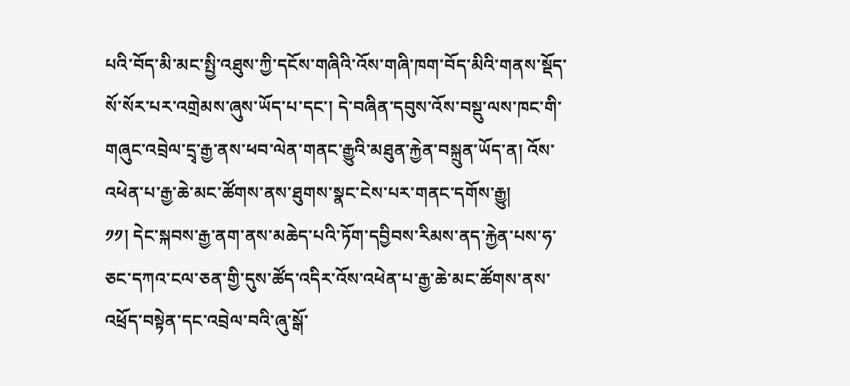པའི་བོད་མི་མང་སྤྱི་འཐུས་ཀྱི་དངོས་གཞིའི་འོས་གཞི་ཁག་བོད་མིའི་གནས་སྡོད་སོ་སོར་པར་འགྲེམས་ཞུས་ཡོད་པ་དང་། དེ་བཞིན་དབུས་འོས་བསྡུ་ལས་ཁང་གི་གཞུང་འབྲེལ་དྲྭ་རྒྱ་ནས་ཕབ་ལེན་གནང་རྒྱུའི་མཐུན་རྐྱེན་བསྐྲུན་ཡོད་ན། འོས་འཕེན་པ་རྒྱ་ཆེ་མང་ཚོགས་ནས་ཐུགས་སྣང་ངེས་པར་གནང་དགོས་རྒྱུ།
༡༡། དེང་སྐབས་རྒྱ་ནག་ནས་མཆེད་པའི་ཏོག་དབྱིབས་རིམས་ནད་རྐྱེན་པས་ཧ་ཅང་དཀའ་ངལ་ཅན་གྱི་དུས་ཚོད་འདིར་འོས་འཕེན་པ་རྒྱ་ཆེ་མང་ཚོགས་ནས་འཕྲོད་བསྟེན་དང་འབྲེལ་བའི་ཞུ་སྒོ་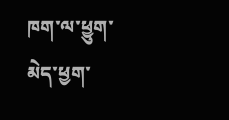ཁག་ལ་ཕྱུག་མེད་ཕྱག་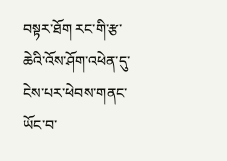བསྟར་ཐོག རང་གི་རྩ་ཆེའི་འོས་ཤོག་འཕེན་དུ་ངེས་པར་ཕེབས་གནང་ཡོང་བ་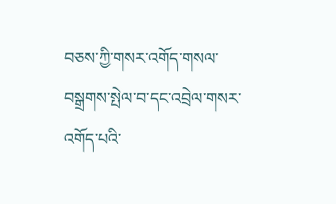བཅས་ཀྱི་གསར་འགོད་གསལ་བསྒྲགས་སྤེལ་བ་དང་འབྲེལ་གསར་འགོད་པའི་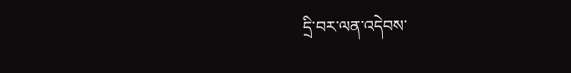དྲི་བར་ལན་འདེབས་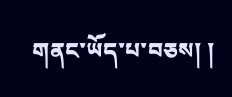གནང་ཡོད་པ་བཅས། །